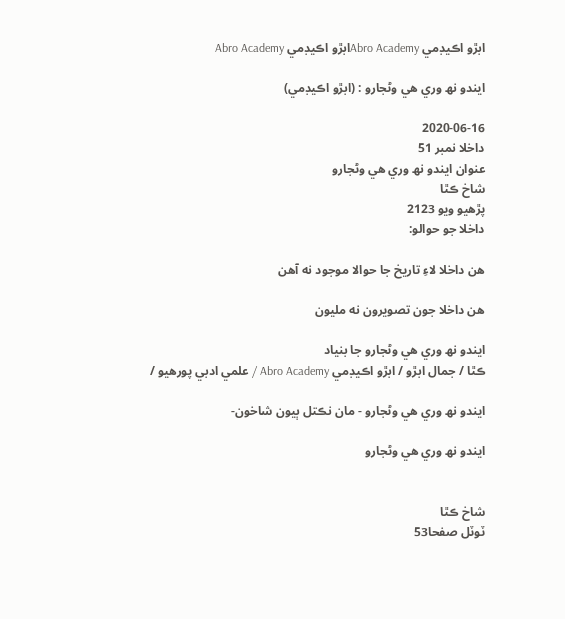ابڙو اڪيڊمي Abro Academyابڙو اڪيڊمي Abro Academy

ايندو نھ وري ھي وڻجارو : (ابڙو اڪيڊمي)

2020-06-16
داخلا نمبر 51
عنوان ايندو نھ وري ھي وڻجارو
شاخ ڪٿا
پڙهيو ويو 2123
داخلا جو حوالو:

هن داخلا لاءِ تاريخ جا حوالا موجود نه آهن

هن داخلا جون تصويرون نه مليون

ايندو نھ وري ھي وڻجارو جا بنياد
ڪٿا / جمال ابڙو / ابڙو اڪيڊمي Abro Academy / علمي ادبي پورهيو /

ايندو نھ وري ھي وڻجارو - مان نڪتل ٻيون شاخون-

ايندو نھ وري ھي وڻجارو


شاخ ڪٿا
ٽوٽل صفحا53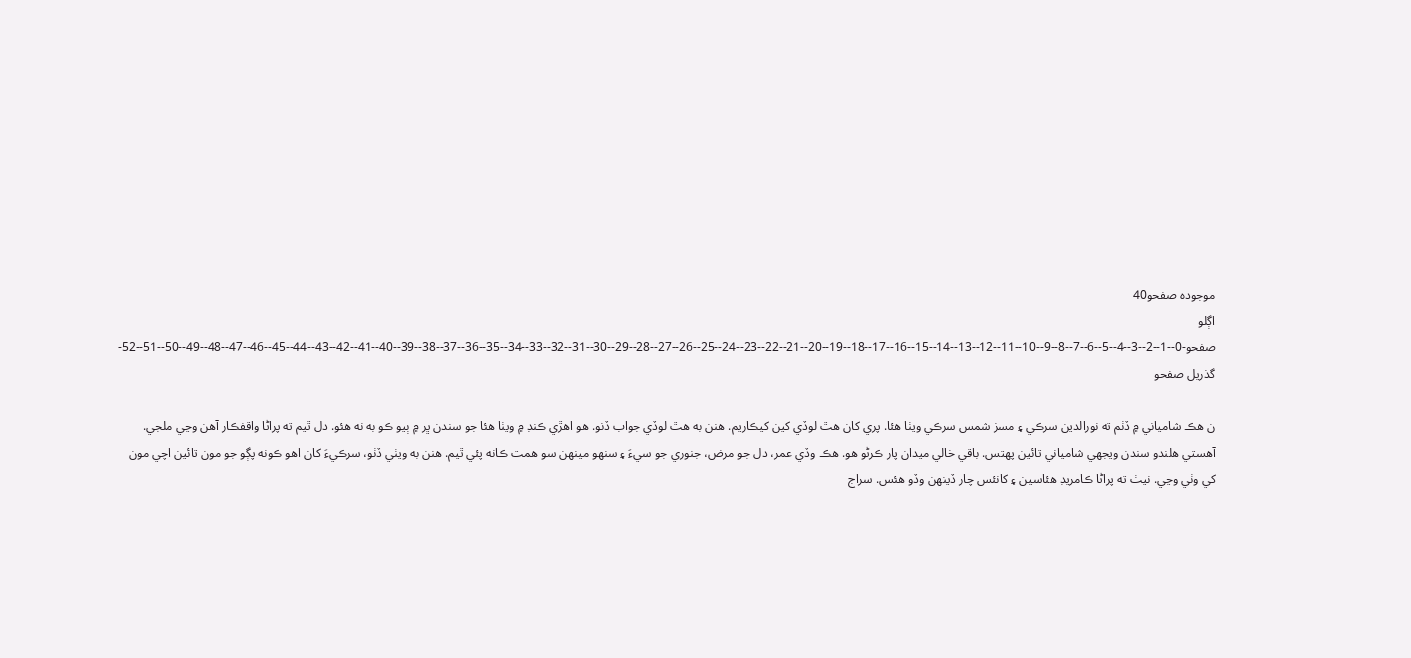موجودہ صفحو40
اڳلو صفحو-0--1--2--3--4--5--6--7--8--9--10--11--12--13--14--15--16--17--18--19--20--21--22--23--24--25--26--27--28--29--30--31--32--33--34--35--36--37--38--39--40--41--42--43--44--45--46--47--48--49--50--51--52-گذريل صفحو

ن هڪ شامياني ۾ ڏٺم ته نورالدين سرڪي ۽ مسز شمس سرڪي ويٺا هئا. پري کان هٿ لوڏي کين کيڪاريم. هنن به هٿ لوڏي جواب ڏنو. هو اهڙي ڪنڊ ۾ ويٺا هئا جو سندن ڀر ۾ ٻيو ڪو به نه هئو. دل ٿيم ته پراڻا واقفڪار آهن وڃي ملجي. آهستي هلندو سندن ويجهي شامياني تائين پهتس. باقي خالي ميدان پار ڪرڻو هو. هڪ وڏي عمر، دل جو مرض، جنوري جو سيءَ ۽ سنهو مينهن سو همت ڪانه پئي ٿيم. هنن به ويٺي ڏٺو، سرڪيءَ کان اهو ڪونه پڳو جو مون تائين اچي مون کي وٺي وڃي. نيٺ ته پراڻا ڪامريڊ هئاسين ۽ کانئس چار ڏينهن وڏو هئس. سراج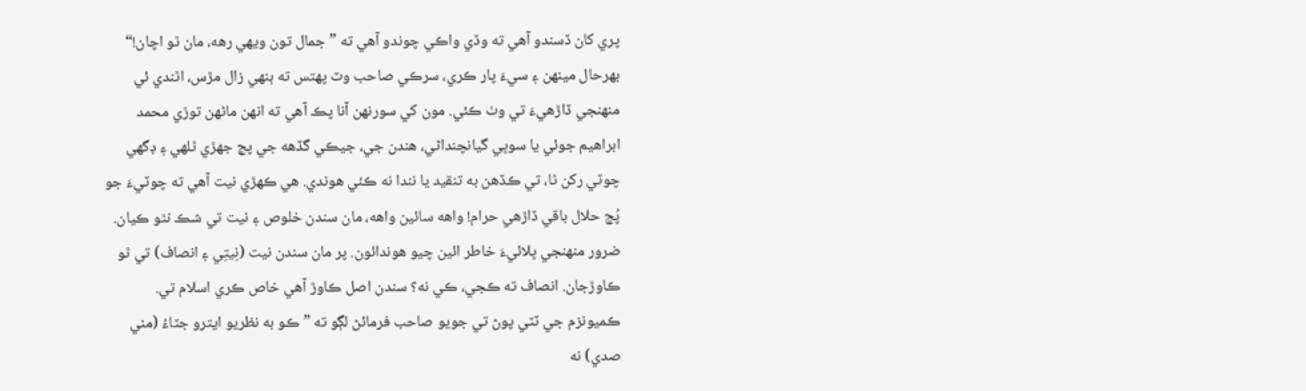پري کان ڏسندو آهي ته وڏي واڪي چوندو آهي ته ”جمال تون ويهي رهه، مان ٿو اچان!“
بهرحال مينهن ۽ سيءَ پار ڪري، سرڪي صاحب وٽ پهتس ته ٻنهي زال مڙس، اٿندي ئي منهنجي ڏاڙهيءَ تي وٺ ڪئي. مون کي سورنهن آنا پڪ آهي ته انهن ماڻهن توڙي محمد ابراهيم جوئي يا سوڀي گيانچنداڻي، هندن جي، جيڪي گڏهه جي پڇ جهڙي ٿلهي ۽ ڊگهي چوٽي رکن ٿا، تي ڪڏهن به تنقيد يا نندا نه ڪئي هوندي. هي ڪهڙي نيت آهي ته چوٽيءَ جو پُڇ حلال باقي ڏاڙهي حرام! واهه سائين واهه، مان سندن خلوص ۽ نيت تي شڪ نٿو ڪيان. ضرور منهنجي ڀلائيءَ خاطر ائين چيو هوندائون. پر مان سندن نيت (نِيتِي ۽ انصاف) تي ٿو ڪاوڙجان. انصاف ته ڪجي، ڪي نه؟ سندن اصل ڪاوڙ آهي خاص ڪري اسلام تي.
ڪميونزم جي ٽٽي پوڻ تي جويو صاحب فرمائڻ لڳو ته ”ڪو به نظريو ايترو جٽاءُ (مني صدي) نه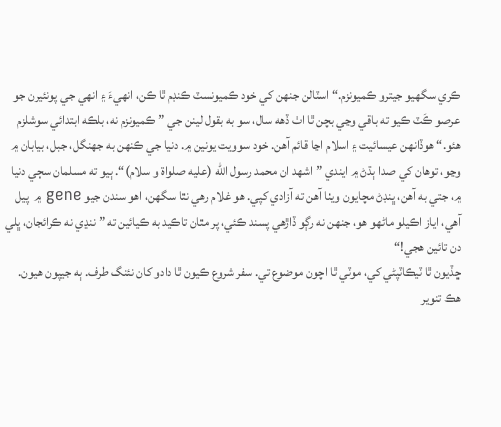ڪري سگهيو جيترو ڪميونزم.“ اسٽالن جنهن کي خود ڪميونسٽ ڪنڊم ٿا ڪن، انهيءَ ۽ انهي جي پونئيرن جو عرصو ڪَٽ ڪيو ته باقي وڃي بچن ٿا اٺ ڏهه سال، سو به بقول لينن جي ”ڪميونزم نه، بلڪه ابتدائي سوشلزم هئو.“ هوڏانهن عيسائيت ۽ اسلام اڃا قائم آهن. خود سوويت يونين ۾. دنيا جي ڪنهن به جهنگل، جبل، بيابان ۾ وڃو، توهان کي صدا ٻڌڻ ۾ ايندي ”اشهد ان محمد رسول الله (عليه صلواة و سلام)“. ٻيو ته مسلمان سڄي دنيا ۾، جتي به آهن، ڀنڊڻ مچايون ويٺا آهن ته آزادي کپي. هو غلام رهي نٿا سگهن، اهو سندن جيو gene ۾ پيل آهي، اياز اڪيلو ماڻهو هو، جنهن نه رڳو ڏاڙهي پسند ڪئي، پر مٿان تاڪيد به ڪيائين ته ”ننڍي نه ڪرائجان، ڀلي دن تائين هجي!“
ڇڏيون ٿا ٽيڪاٽپڻي کي، موٽي ٿا اچون موضوع تي. سفر شروع ڪيون ٿا دادو کان نئنگ طرف. ٻه جيپون هيون. هڪ تنوير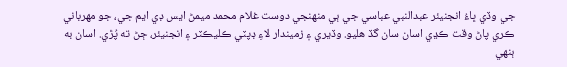جي وڏي ڀاءُ انجنيئر عبدالنبي عباسي جي ٻي منهنجي دوست غلام محمد ميمڻ ايس ڊي ايم جي، جو مهرباني ڪري پاڻ وقت ڪڍي اسان سان گڏ هليو. وڏيري ۽ زميندار لاءِ ڊپٽي ڪليڪٽر ۽ انجنيئر، ڄڻ ته پُڙي. اسان به ٻنهي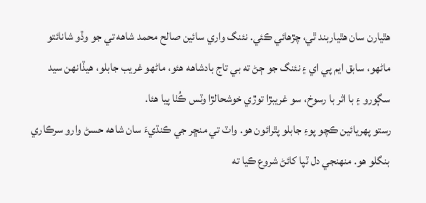هٿيارن سان هٿياربند ٿي، چڙهائي ڪئي. نئنگ واري سائين صالح محمد شاهه تي جو وڏو شانائتو ماڻهو، سابق ايم پي اي ۽ نئنگ جو ڄڻ ته بي تاج بادشاهه هئو، ماڻهو غريب جابلو، هيڏانهن سيد سڳورو ۽ با اثر با رسوخ، سو غريبڙا توڙي خوشحالڙا وٽس ڪُٺا پيا هئا.
رستو پهريائين ڪچو پوءِ جابلو پٿرائون هو. واٽ تي منڇر جي ڪنڌيءَ سان شاهه حسڻ وارو سرڪاري بنگلو هو. منهنجي دل ٽپا کائڻ شروع ڪيا ته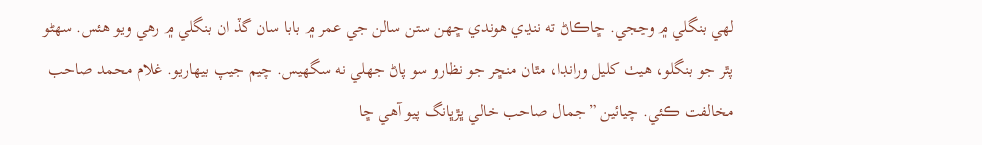لهي بنگلي ۾ وڃجي. ڇاڪاڻ ته ننڍي هوندي ڇهن ستن سالن جي عمر ۾ بابا سان گڏ ان بنگلي ۾ رهي ويو هئس. سهڻو پٿر جو بنگلو، هيٺ کليل ورانڊا، مٿان منڇر جو نظارو سو پاڻ جهلي نه سگهيس. چيم جيپ بيهاريو. غلام محمد صاحب مخالفت ڪئي. چيائين ”جمال صاحب خالي ڀڙڀانگ پيو آهي ڇا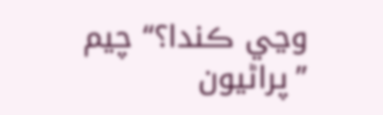وڃي ڪندا؟“ چيم ”پراڻيون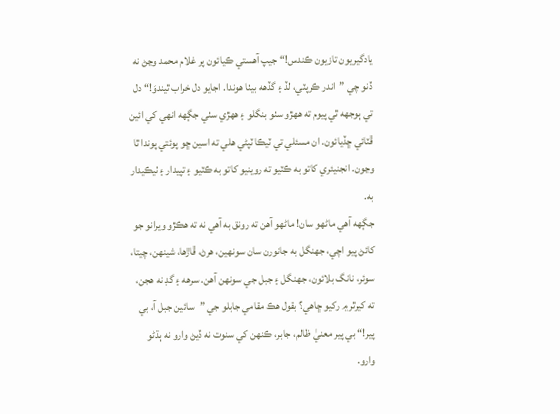يادگيريون تازيون ڪندس!“ جيپ آهستي ڪيائون پر غلام محمد وڃڻ نه ڏنو چي ”اندر ڪرپٽي، لڏ ۽ گڏهه بيٺا هوندا. اجايو دل خراب ٿيندوَ!“ دل تي ٻوجهه ٿي پيوم ته ههڙو سٺو بنگلو ۽ ههڙي سٺي جڳهه انهي کي ائين ڦٽائي ڇڏيائون. ان مسئلي تي ٽيڪا ٽپڻي هلي ته اسين ڇو پوئتي پوندا ٿا وڃون. انجنيئري کاتو به ڪٽيو ته روينيو کاتو به ڪٽيو ۽ تپيدار ۽ ٺيڪيدار به.
جڳهه آهي ماڻهو سان! ماڻهو آهن ته رونق به آهي نه ته هڪڙو ويرانو جو کائڻ پيو اچي، جهنگل به جانورن سان سونهين، هرڻ، ڦاڙها، شينهن، چيتا، سوئر، نانگ بلائون، جهنگل ۽ جبل جي سونهن آهن. سرهه ۽ گڊ نه هجن، ته کيرٿر ۾ رکيو ڇاهي؟ بقول هڪ مقامي جابلو جي ”سائين جبل آ، بي پير!“ بي پير معنيٰ ظالم، جابر، ڪنهن کي سنوت نه ڏيڻ وارو نه ٻڌڻو وارو.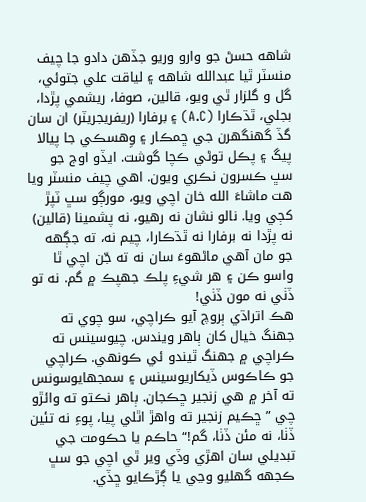شاهه حسڻ جو وارو وريو جڏهن دادو جا چيف منسٽر ٿيا عبدالله شاهه ۽ لياقت علي جتوئي، گل و گلزار ٿي ويو، قالين، صوفا، ريشمي پڙدا، بجلي، ٿڌڪارا (A.C) ۽ برفارا (ريفريجريٽر) ان سان گڏ گهنگهرن جي ڇمڪار ۽ وِهسڪي جا پيالا پيگ ۽ پڪل توڻي ڪچا گوشت. ايڏو اوج جو سڀ ڪسرون نڪري ويون. اهي چيف منسٽر ويا هت ماشاءَ الله خان اچي ويو، مورڳو سڀ ٽپڙ کڄي ويا. نالو نشان نه رهيو، نه پشمينا (قالين) نه پڙدا نه برفارا نه ٿڌڪارا، چيم نه، ته جڳهه جو مان آهي ماڻهوءَ سان نه ته جّن اچي ٿا واسو ڪن ۽ هر شيءِ پلڪ جهپڪ ۾ گم. نه تو ڏٺي نه مون ڏٺي!
هڪ اتراڌي ٻروچ آيو ڪراچي، سو چوي ته جهنگ خيال کان ٻاهر ويندس. چيوسينس ته ڪراچي ۾ جهنگ ٿيندو ئي ڪونهي. ڪراچي جو ڪاڪوس ڏيکاريوسينس ۽ سمجهايوسونس ته آخر ۾ هي زنجير ڇڪجان. ٻاهر نڪتو ته وائڙو چي ”ڇڪيم زنجير ته واهڙ اٿلي پيا، پوءِ نه تئين ڏٺا، نه مئن ڏٺا، گم!“ حاڪم يا حڪومت جي تبديلي سان اهڙي وڏي وير ٿي اچي جو سڀ ڪجهه گهليو وڃي يا ڳڙڪايو ڇڏي.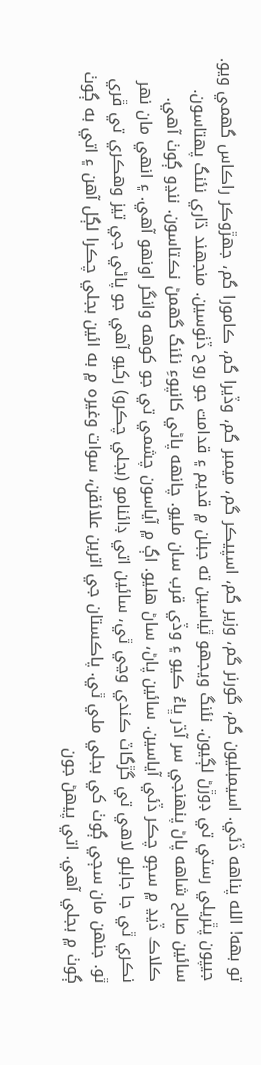تو بهه! الله پناهه ڏئي. اسيمبليون گم، گورنر گم، وزير گم، اسپيڪر گم، ميمبر گم، وڏيرا گم، ڪامورا گم، جهڙوڪر راڪاس گهمي ويو.
جيپون پٿريلي رستي تي ڊوڙڻ لڳيون. نئنگ ويجهو ٿياسين ته جبلن ۾ قديم ۽ قدامت جو روح ڏٺوسين. منجهند ڌاري نئنگ پهتاسون. سائين صالح شاهه پاڻ پنهنجي سر آڌر ڀاءُ ڪيو ۽ وڏي قرب سان مليو. چانهه پاڻي کانپوءِ نئنگ گهمڻ نڪتاسون. ننڍو ڳوٺ آهي. ڪلاڪ ڏيڍ ۾ سڄو چڪر ڏئي آياسين. سائين پاڻ، ساڻ هليو. اڳ ۾ آياسون چشمي تي جو کوهه وانگر اونهو آهي. ۽ انهي مان نهر نڪري ٿي جا جابلو لاهي تي گڙگاٽ ڪندي وڃي ٿي، سائين اتي ڊائنامو (بجلي چڪرو) رکيو آهي جو پاڻي جي تيز وهڪري تي ڦري ٿو. جنهن مان سڄي ڳوٺ کي بجلي ملي ٿي. پاڪستان جي اترين علائقن، سوات وغيره ۾ به ائين بجلي چڪرا لڳل آهن ۽ اتي به ڳوٺ ڳوٺ ۾ بجلي آهي. اتي پيهڻ جون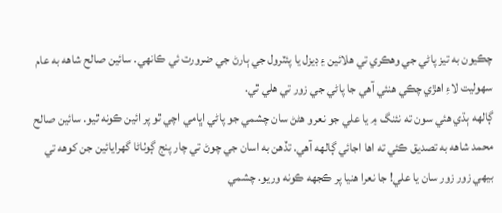چڪيون به تيز پاڻي جي وهڪري تي هلائين ۽ ڊيزل يا پئٽرول جي ٻارڻ جي ضرورت ئي ڪانهي. سائين صالح شاهه به عام سهوليت لاءِ اهڙي چڪي هنئي آهي جا پاڻي جي زور تي هلي ٿي.
ڳالهه ٻڌي هئي سون ته نئنگ ۾ يا علي جو نعرو هڻڻ سان چشمي جو پاڻي اڀامي اچي ٿو پر ائين ڪونه ٿيو. سائين صالح محمد شاهه به تصديق ڪئي ته اها اجائي ڳالهه آهي. تڏهن به اسان جي چوڻ تي چار پنج ڳوٺاڻا گهرايائين جن کوهه تي بيهي زور زور سان يا علي! جا نعرا هنيا پر ڪجهه ڪونه وريو. چشمي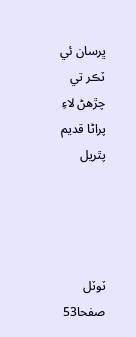ڀرسان ئي ٽڪر تي چڙهڻ لاءِ پراڻا قديم پٿريل




ٽوٽل صفحا53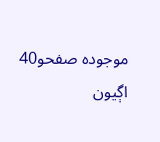موجودہ صفحو40
اڳيون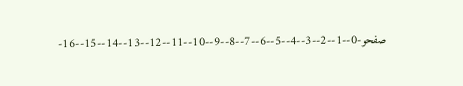صفحو-0--1--2--3--4--5--6--7--8--9--10--11--12--13--14--15--16-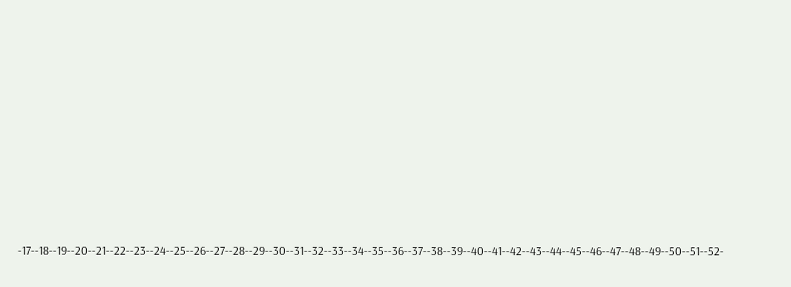-17--18--19--20--21--22--23--24--25--26--27--28--29--30--31--32--33--34--35--36--37--38--39--40--41--42--43--44--45--46--47--48--49--50--51--52-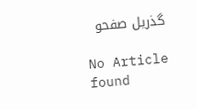گذريل صفحو

No Article found